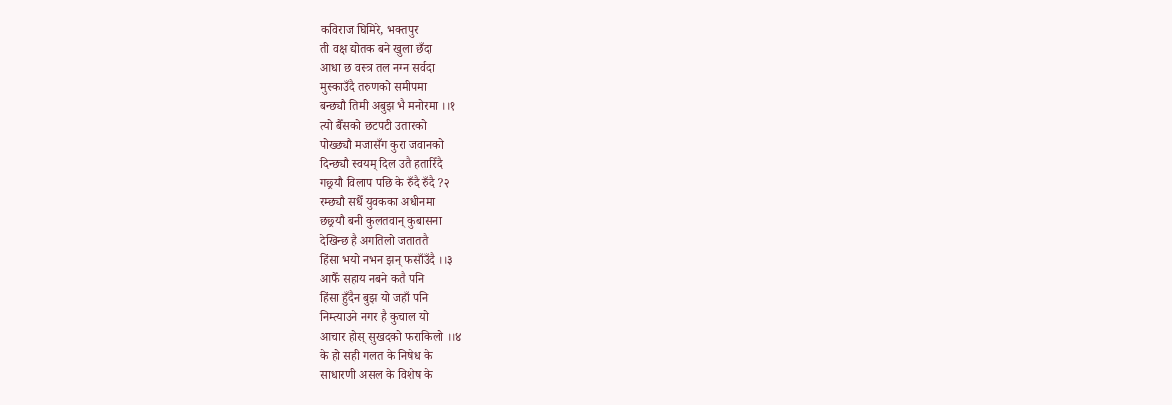कविराज घिमिरे, भक्तपुर
ती वक्ष द्योतक बने खुला छँदा
आधा छ वस्त्र तल नग्न सर्वदा
मुस्काउँदै तरुणको समीपमा
बन्छ्यौ तिमी अबुझ भै मनोरमा ।।१
त्यो बैँसको छटपटी उतारको
पोख्छ्यौ मजासँग कुरा जवानको
दिन्छ्यौ स्वयम् दिल उतै हतारिँदै
गछ्र्यौ विलाप पछि के रुँदै रुँदै ?२
रम्छ्यौ सधैँ युवकका अधीनमा
छछ्र्यौ बनी कुलतवान् कुबासना
देखिन्छ है अगतिलो जताततै
हिंसा भयो नभन झन् फसाँउँदै ।।३
आफैँ सहाय नबने कतै पनि
हिंसा हुँदैन बुझ यो जहाँ पनि
निम्त्याउने नगर है कुचाल यो
आचार होस् सुखदको फराकिलो ।।४
के हो सही गलत के निषेध के
साधारणी असल के विशेष के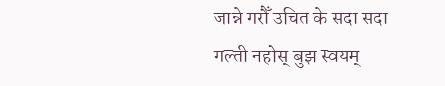जान्ने गरौँ उचित के सदा सदा
गल्ती नहोस् बुझ स्वयम्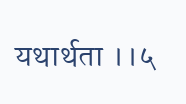यथार्थता ।।५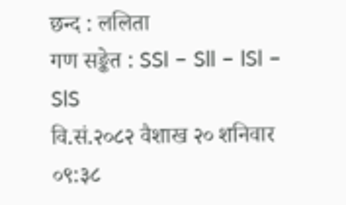छन्द : ललिता
गण सङ्केत : SSl – Sll – lSl – SlS
वि.सं.२०८२ वैशाख २० शनिवार ०९:३८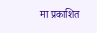मा प्रकाशित